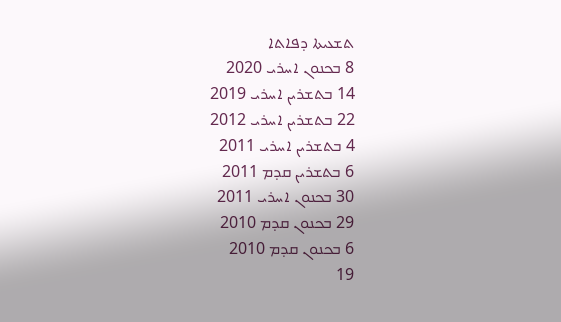ܬܫܥܝܬܐ ܕܦܐܬܐ
8 ܒܟܢܘܢ ܐܚܪܝ 2020
14 ܒܬܫܪܝܢ ܐܚܪܝ 2019
22 ܒܬܫܪܝܢ ܐܚܪܝ 2012
4 ܒܬܫܪܝܢ ܐܚܪܝ 2011
6 ܒܬܫܪܝܢ ܩܕܡ 2011
30 ܒܟܢܘܢ ܐܚܪܝ 2011
29 ܒܟܢܘܢ ܩܕܡ 2010
6 ܒܟܢܘܢ ܩܕܡ 2010
19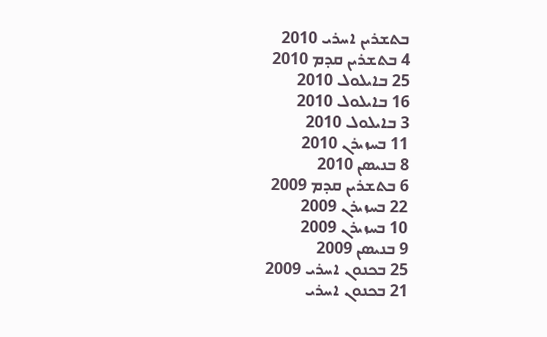ܒܬܫܪܝܢ ܐܚܪܝ 2010
4 ܒܬܫܪܝܢ ܩܕܡ 2010
25 ܒܐܝܠܘܠ 2010
16 ܒܐܝܠܘܠ 2010
3 ܒܐܝܠܘܠ 2010
11 ܒܚܙܝܪܢ 2010
8 ܒܢܝܣܢ 2010
6 ܒܬܫܪܝܢ ܩܕܡ 2009
22 ܒܚܙܝܪܢ 2009
10 ܒܚܙܝܪܢ 2009
9 ܒܢܝܣܢ 2009
25 ܒܟܢܘܢ ܐܚܪܝ 2009
21 ܒܟܢܘܢ ܐܚܪܝ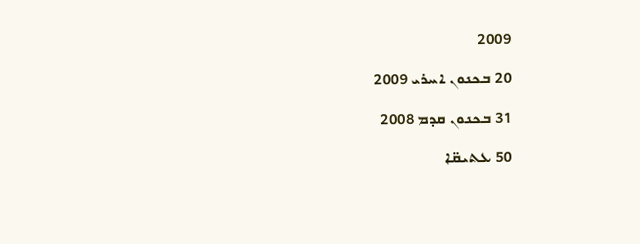2009
20 ܒܟܢܘܢ ܐܚܪܝ 2009
31 ܒܟܢܘܢ ܩܕܡ 2008
50 ܥܬܝܩ̈ܐ